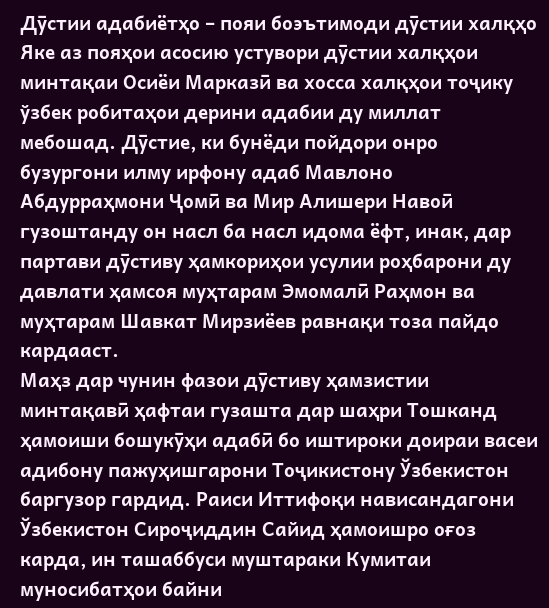Дӯстии адабиётҳо – пояи боэътимоди дӯстии халқҳо
Яке аз пояҳои асосию устувори дӯстии халқҳои минтақаи Осиёи Марказӣ ва хосса халқҳои тоҷику ўзбек робитаҳои дерини адабии ду миллат мебошад. Дӯстие, ки бунёди пойдори онро бузургони илму ирфону адаб Мавлоно Абдурраҳмони Ҷомӣ ва Мир Алишери Навоӣ гузоштанду он насл ба насл идома ёфт, инак, дар партави дӯстиву ҳамкориҳои усулии роҳбарони ду давлати ҳамсоя муҳтарам Эмомалӣ Раҳмон ва муҳтарам Шавкат Мирзиёев равнақи тоза пайдо кардааст.
Маҳз дар чунин фазои дӯстиву ҳамзистии минтақавӣ ҳафтаи гузашта дар шаҳри Тошканд ҳамоиши бошукӯҳи адабӣ бо иштироки доираи васеи адибону пажуҳишгарони Тоҷикистону Ўзбекистон баргузор гардид. Раиси Иттифоқи нависандагони Ўзбекистон Сироҷиддин Сайид ҳамоишро оғоз карда, ин ташаббуси муштараки Кумитаи муносибатҳои байни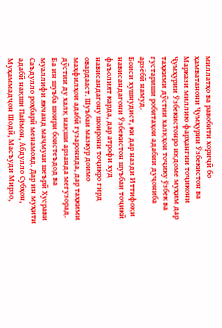миллатҳо ва равобити хориҷӣ бо ҳамватанони Ҷумҳурии Ўзбекистон ва Маркази миллию фарҳангии тоҷикони Ҷумҳурии Ўзбекистонро иқдоме муҳим дар таҳкими дӯстии халқҳои тоҷику ўзбек ва густариши робитаҳои адабии дуҷониба арзёбӣ намуд.
Боиси хушнудист, ки дар назди Иттифоқи нависандагони Ўзбекистон шуъбаи тоҷикӣ фаъолият карда, дар атрофи худ нависандагону шоирони тоҷикро гирд овардааст. Шуъбаи мазкур доимо маҳфилҳои адабӣ гузаронида, дар таҳкими дӯстии ду халқ нақши арзанда мегузорад. Ба ин шуъба шоири боистеъдод ва муаллифи якчанд маҷмуаи шеърӣ Хусрави Саъдулло роҳбарӣ менамояд. Дар ин муҳити адабӣ нақши Паймон, Абдулло Субҳон, Муҳаммадҷон Шодӣ, Масъуди Мирзо,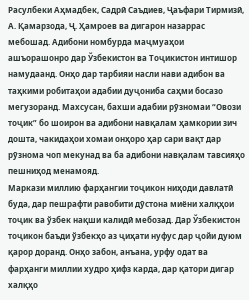Расулбеки Аҳмадбек, Садрӣ Саъдиев, Ҷаъфари Тирмизӣ, А. Қамарзода, Ҷ. Ҳамроев ва дигарон назаррас мебошад. Адибони номбурда маҷмуаҳои ашъорашонро дар Ўзбекистон ва Тоҷикистон интишор намудаанд. Онҳо дар тарбияи насли нави адибон ва таҳкими робитаҳои адабии дуҷониба саҳми босазо мегузоранд. Махсусан, бахши адабии рӯзномаи “Овози тоҷик” бо шоирон ва адибони навқалам ҳамкории зич дошта, чакидаҳои хомаи онҳоро ҳар сари вақт дар рӯзнома чоп мекунад ва ба адибони навқалам тавсияҳо пешниҳод менамояд.
Маркази миллию фарҳангии тоҷикон ниҳоди давлатӣ буда, дар пешрафти равобити дӯстона миёни халқҳои тоҷик ва ўзбек нақши калидӣ мебозад. Дар Ўзбекистон тоҷикон баъди ўзбекҳо аз ҷиҳати нуфус дар ҷойи дуюм қарор доранд. Онҳо забон, анъана, урфу одат ва фарҳанги миллии худро ҳифз карда, дар қатори дигар халқҳо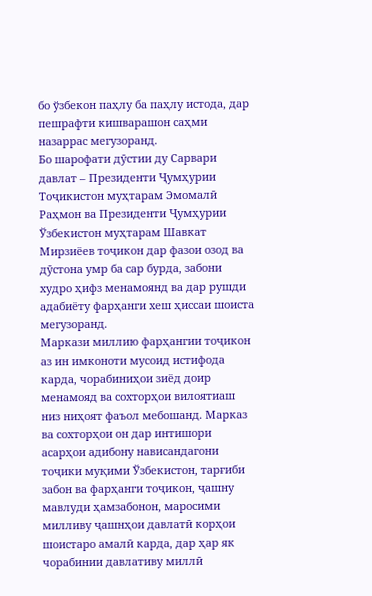бо ўзбекон паҳлу ба паҳлу истода, дар пешрафти кишварашон саҳми назаррас мегузоранд.
Бо шарофати дӯстии ду Сарвари давлат – Президенти Ҷумҳурии Тоҷикистон муҳтарам Эмомалӣ Раҳмон ва Президенти Ҷумҳурии Ўзбекистон муҳтарам Шавкат Мирзиёев тоҷикон дар фазои озод ва дӯстона умр ба сар бурда, забони худро ҳифз менамоянд ва дар рушди адабиёту фарҳанги хеш ҳиссаи шоиста мегузоранд.
Маркази миллию фарҳангии тоҷикон аз ин имконоти мусоид истифода карда, чорабиниҳои зиёд доир менамояд ва сохторҳои вилоятиаш низ ниҳоят фаъол мебошанд. Марказ ва сохторҳои он дар интишори асарҳои адибону нависандагони тоҷики муқими Ўзбекистон, тарғиби забон ва фарҳанги тоҷикон, ҷашну мавлуди ҳамзабонон, маросими милливу ҷашнҳои давлатӣ корҳои шоистаро амалӣ карда, дар ҳар як чорабинии давлативу миллӣ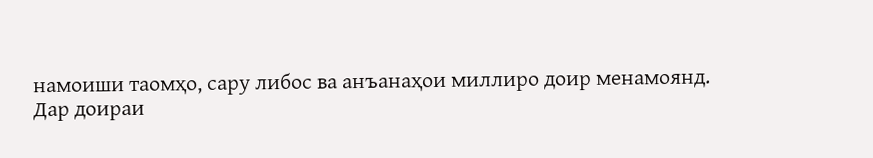намоиши таомҳо, сару либос ва анъанаҳои миллиро доир менамоянд.
Дар доираи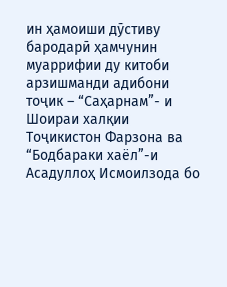ин ҳамоиши дӯстиву бародарӣ ҳамчунин муаррифии ду китоби арзишманди адибони тоҷик – “Саҳарнам”- и Шоираи халқии Тоҷикистон Фарзона ва “Бодбараки хаёл”-и Асадуллоҳ Исмоилзода бо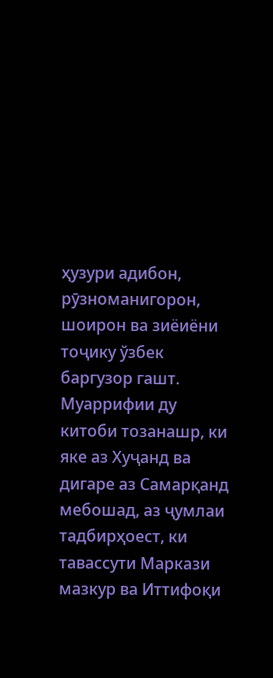ҳузури адибон, рӯзноманигорон, шоирон ва зиёиёни тоҷику ўзбек баргузор гашт.
Муаррифии ду китоби тозанашр, ки яке аз Хуҷанд ва дигаре аз Самарқанд мебошад, аз ҷумлаи тадбирҳоест, ки тавассути Маркази мазкур ва Иттифоқи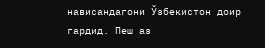нависандагони Ўзбекистон доир гардид. Пеш аз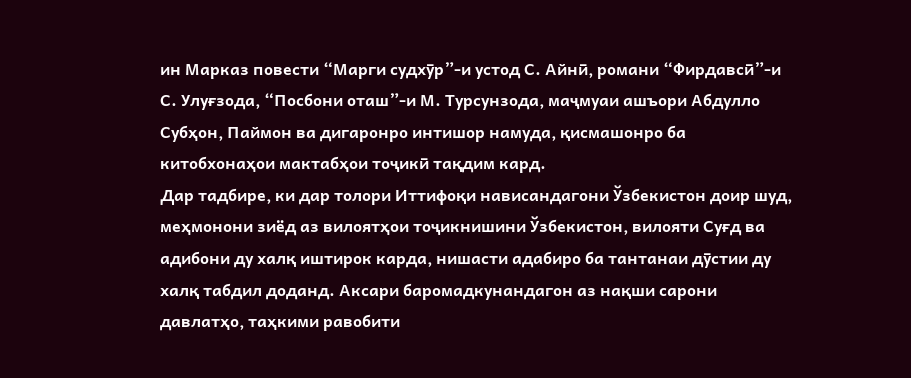ин Марказ повести “Марги судхӯр”-и устод С. Айнӣ, романи “Фирдавсӣ”-и С. Улуғзода, “Посбони оташ”-и М. Турсунзода, маҷмуаи ашъори Абдулло Субҳон, Паймон ва дигаронро интишор намуда, қисмашонро ба китобхонаҳои мактабҳои тоҷикӣ тақдим кард.
Дар тадбире, ки дар толори Иттифоқи нависандагони Ўзбекистон доир шуд, меҳмонони зиёд аз вилоятҳои тоҷикнишини Ўзбекистон, вилояти Суғд ва адибони ду халқ иштирок карда, нишасти адабиро ба тантанаи дӯстии ду халқ табдил доданд. Аксари баромадкунандагон аз нақши сарони давлатҳо, таҳкими равобити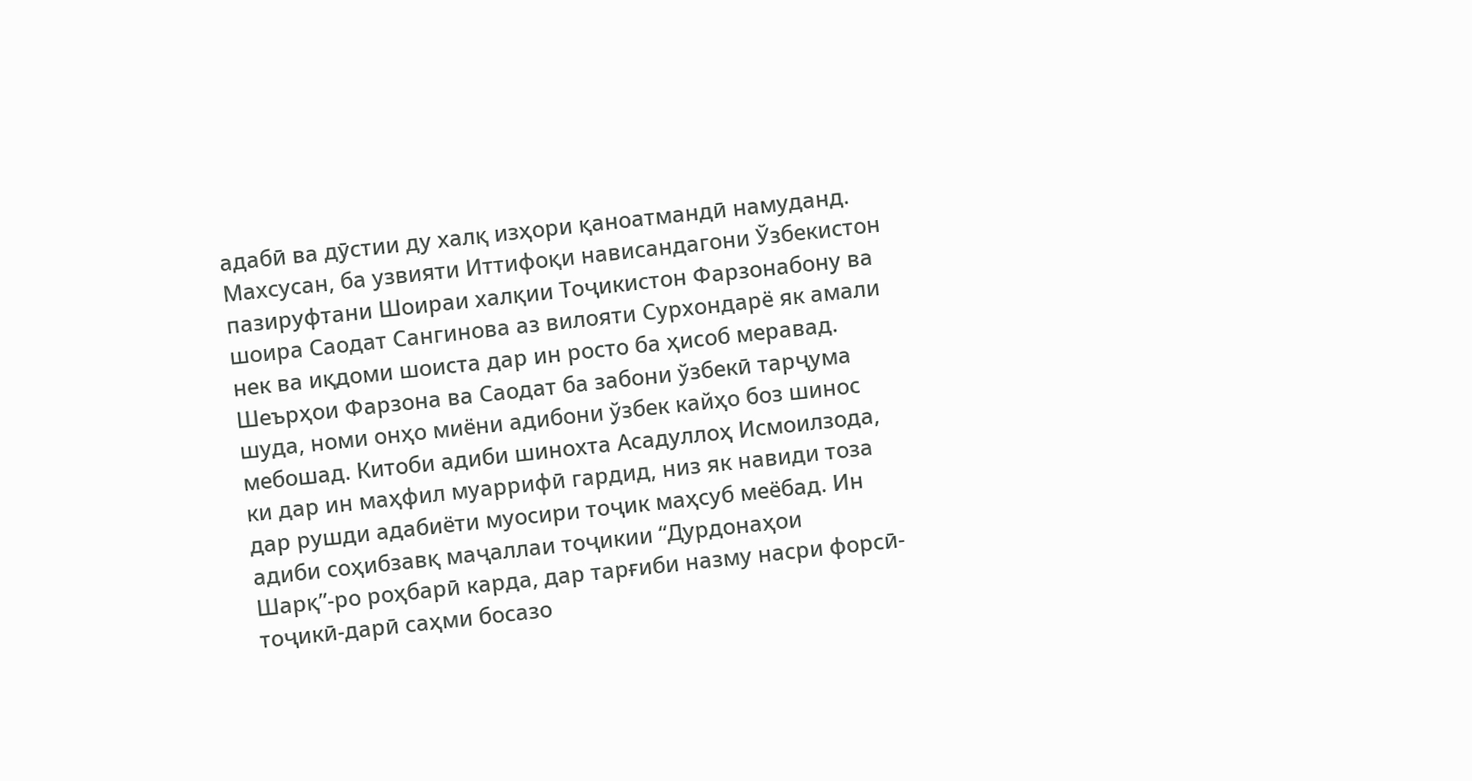адабӣ ва дӯстии ду халқ изҳори қаноатмандӣ намуданд. Махсусан, ба узвияти Иттифоқи нависандагони Ўзбекистон пазируфтани Шоираи халқии Тоҷикистон Фарзонабону ва шоира Саодат Сангинова аз вилояти Сурхондарё як амали нек ва иқдоми шоиста дар ин росто ба ҳисоб меравад.
Шеърҳои Фарзона ва Саодат ба забони ўзбекӣ тарҷума шуда, номи онҳо миёни адибони ўзбек кайҳо боз шинос мебошад. Китоби адиби шинохта Асадуллоҳ Исмоилзода, ки дар ин маҳфил муаррифӣ гардид, низ як навиди тоза дар рушди адабиёти муосири тоҷик маҳсуб меёбад. Ин адиби соҳибзавқ маҷаллаи тоҷикии “Дурдонаҳои Шарқ”-ро роҳбарӣ карда, дар тарғиби назму насри форсӣ-тоҷикӣ-дарӣ саҳми босазо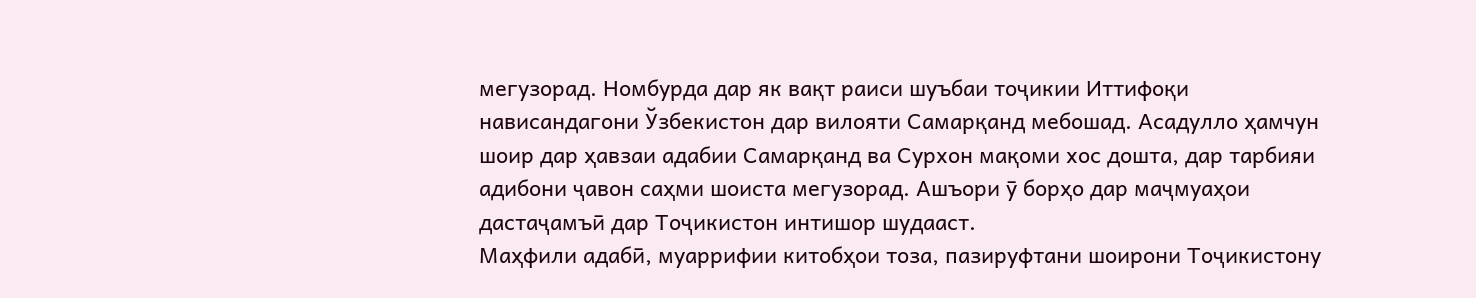мегузорад. Номбурда дар як вақт раиси шуъбаи тоҷикии Иттифоқи нависандагони Ўзбекистон дар вилояти Самарқанд мебошад. Асадулло ҳамчун шоир дар ҳавзаи адабии Самарқанд ва Сурхон мақоми хос дошта, дар тарбияи адибони ҷавон саҳми шоиста мегузорад. Ашъори ӯ борҳо дар маҷмуаҳои дастаҷамъӣ дар Тоҷикистон интишор шудааст.
Маҳфили адабӣ, муаррифии китобҳои тоза, пазируфтани шоирони Тоҷикистону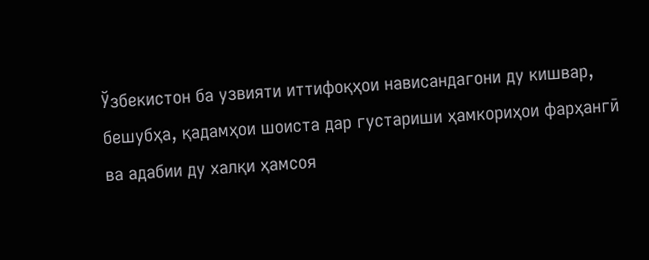Ўзбекистон ба узвияти иттифоқҳои нависандагони ду кишвар, бешубҳа, қадамҳои шоиста дар густариши ҳамкориҳои фарҳангӣ ва адабии ду халқи ҳамсоя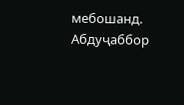мебошанд.
Абдуҷаббор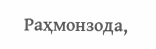Раҳмонзода,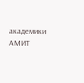академики АМИТ